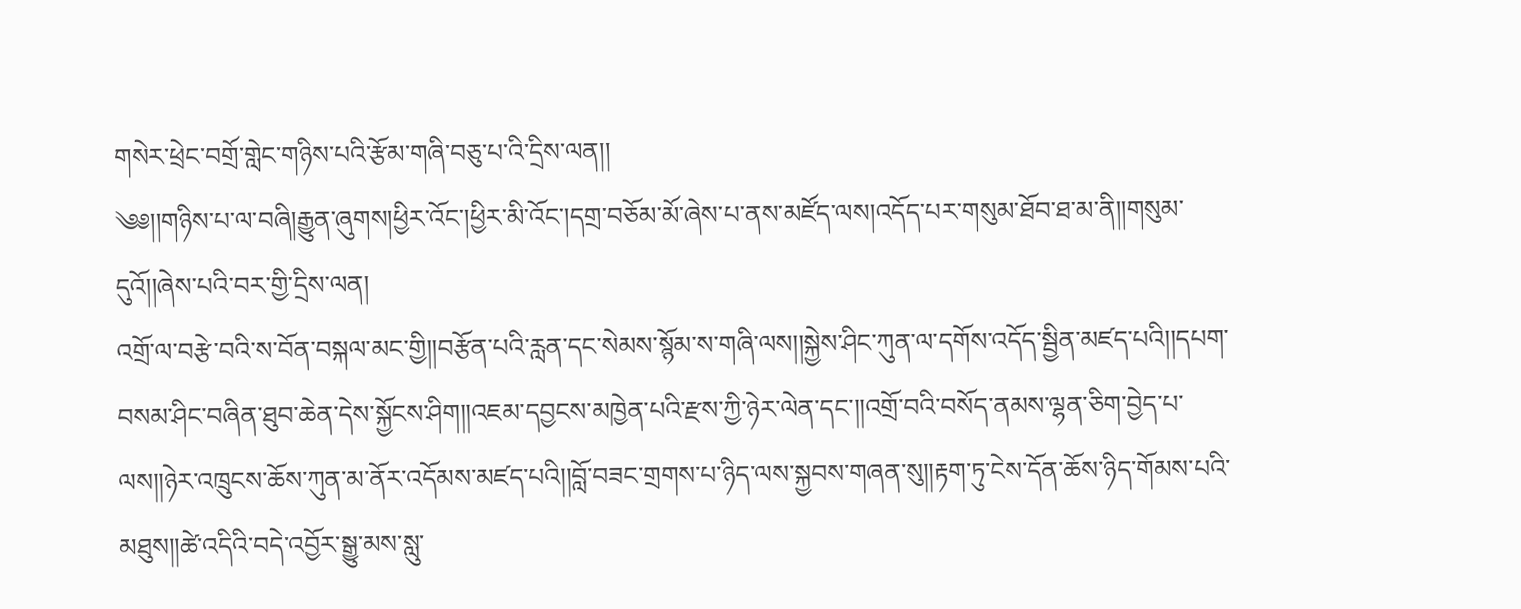གསེར་ཕྲེང་བགྲོ་གླེང་གཉིས་པའི་རྩོམ་གཞི་བཅུ་པ་འི་དྲིས་ལན།།
༄༅།།གཉིས་པ་ལ་བཞི།རྒྱུན་ཞུགས།ཕྱིར་འོང་།ཕྱིར་མི་འོང་།དགྲ་བཅོམ་མོ་ཞེས་པ་ནས་མཛོད་ལས།འདོད་པར་གསུམ་ཐོབ་ཐ་མ་ནི།།གསུམ་དུའོ།།ཞེས་པའི་བར་གྱི་དྲིས་ལན།
འགྲོ་ལ་བརྩེ་བའི་ས་བོན་བསྐལ་མང་གྱི།།བརྩོན་པའི་རླན་དང་སེམས་སྙོམ་ས་གཞི་ལས།།སྐྱེས་ཤིང་ཀུན་ལ་དགོས་འདོད་སྦྱིན་མཛད་པའི།།དཔག་བསམ་ཤིང་བཞིན་ཐུབ་ཆེན་དེས་སྐྱོངས་ཤིག།།འཇམ་དབྱངས་མཁྱེན་པའི་རྫས་ཀྱི་ཉེར་ལེན་དང་།།འགྲོ་བའི་བསོད་ནམས་ལྷན་ཅིག་བྱེད་པ་ལས།།ཉེར་འཁྲུངས་ཆོས་ཀུན་མ་ནོར་འདོམས་མཛད་པའི།།བློ་བཟང་གྲགས་པ་ཉིད་ལས་སྐྱབས་གཞན་སུ།།རྟག་ཏུ་ངེས་དོན་ཆོས་ཉིད་གོམས་པའི་མཐུས།།ཚེ་འདིའི་བདེ་འབྱོར་སྒྱུ་མས་སླུ་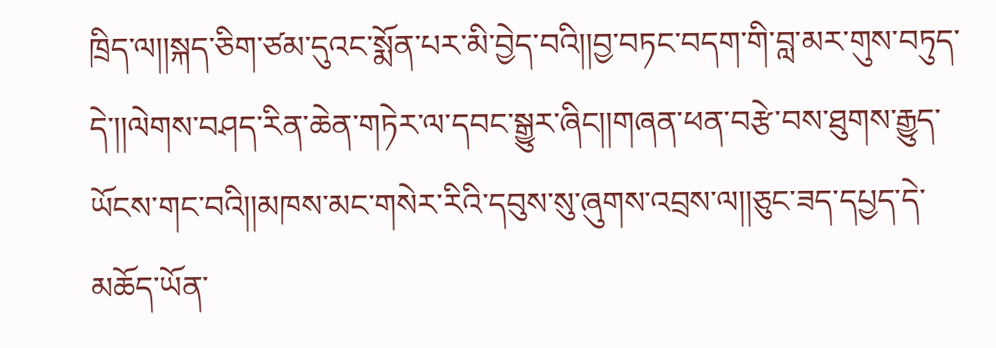ཁྲིད་ལ།།སྐད་ཅིག་ཙམ་དུའང་སྨོན་པར་མི་བྱེད་བའི།།བྱ་བཏང་བདག་གི་བླ་མར་གུས་བཏུད་དེ་།།ལེགས་བཤད་རིན་ཆེན་གཏེར་ལ་དབང་སྒྱུར་ཞིང།།གཞན་ཕན་བརྩེ་བས་ཐུགས་རྒྱུད་ཡོངས་གང་བའི།།མཁས་མང་གསེར་རིའི་དབུས་སུ་ཞུགས་འབྲས་ལ།།ཅུང་ཟད་དཔྱད་དེ་མཆོད་ཡོན་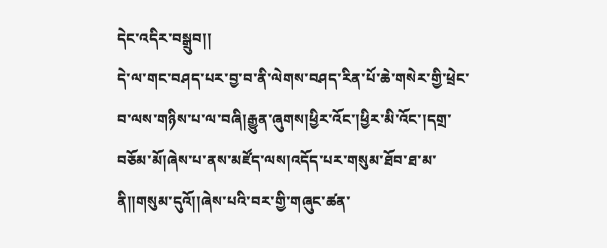དེང་འདིར་བསྒྲུབ།།
དེ་ལ་གང་བཤད་པར་བྱ་བ་ནི་ལེགས་བཤད་རིན་པོ་ཆེ་གསེར་གྱི་ཕྲེང་བ་ལས་གཉིས་པ་ལ་བཞི།རྒྱུན་ཞུགས།ཕྱིར་འོང་།ཕྱིར་མི་འོང་།དགྲ་བཅོམ་མོ།ཞེས་པ་ནས་མཛོད་ལས།འདོད་པར་གསུམ་ཐོབ་ཐ་མ་ནི།།གསུམ་དུའོ།།ཞེས་པའི་བར་གྱི་གཞུང་ཚན་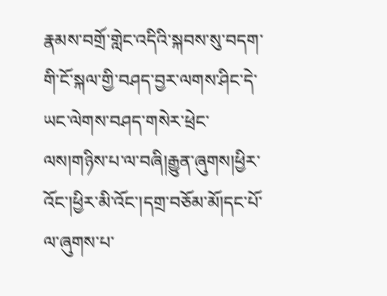རྣམས་བགྲོ་གླེང་འདིའི་སྐབས་སུ་བདག་གི་ངོ་སྐལ་གྱི་བཤད་བྱར་ལགས་ཤིང་དེ་ཡང་ལེགས་བཤད་གསེར་ཕྲེང་ལས།གཉིས་པ་ལ་བཞི།རྒྱུན་ཞུགས།ཕྱིར་འོང་།ཕྱིར་མི་འོང་།དགྲ་བཅོམ་མོ།དང་པོ་ལ་ཞུགས་པ་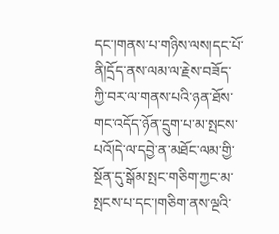དང་།གནས་པ་གཉིས་ལས།དང་པོ་ནི།དྲོད་ནས་ལམ་ལ་རྗེས་བཟོད་ཀྱི་བར་ལ་གནས་པའི་ཉན་ཐོས་གང་འདོད་ཉོན་དྲུག་པ་མ་སྤངས་པའོ།དེ་ལ་དབྱེ་ན་མཐོང་ལམ་གྱི་སྔོན་དུ་སྒོམ་སྤང་གཅིག་ཀྱང་མ་སྤངས་པ་དང་།གཅིག་ནས་ལྔའི་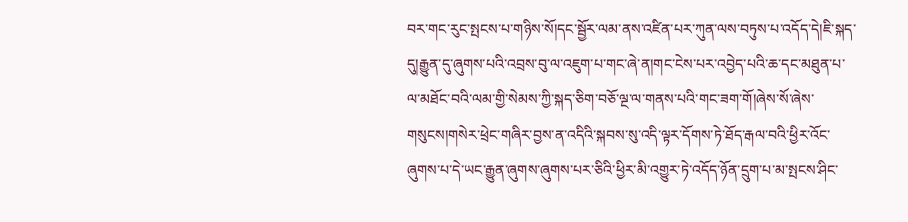བར་གང་རུང་སྤངས་པ་གཉིས་སོ།དང་སྦྱོར་ལམ་ནས་འཛིན་པར་ཀུན་ལས་བཏུས་པ་འདོད་དེ།ཇི་སྐད་དུ།རྒྱུན་དུ་ཞུགས་པའི་འབྲས་བུ་ལ་འཇུག་པ་གང་ཞེ་ན།གང་ངེས་པར་འབྱེད་པའི་ཆ་དང་མཐུན་པ་ལ་མཐོང་བའི་ལམ་གྱི་སེམས་ཀྱི་སྐད་ཅིག་བཅོ་ལྔ་ལ་གནས་པའི་གང་ཟག་གོ།ཞེས་སོ་ཞེས་གསུངས།གསེར་ཕྲེང་གཞིར་བྱས་ན་འདིའི་སྐབས་སུ་འདི་ལྟར་དོགས་ཏེ་ཐོད་རྒལ་བའི་ཕྱིར་འོང་ཞུགས་པ་དེ་ཡང་རྒྱུན་ཞུགས་ཞུགས་པར་ཅིའི་ཕྱིར་མི་འགྱུར་ཏེ་འདོད་ཉོན་དྲུག་པ་མ་སྤངས་ཤིང་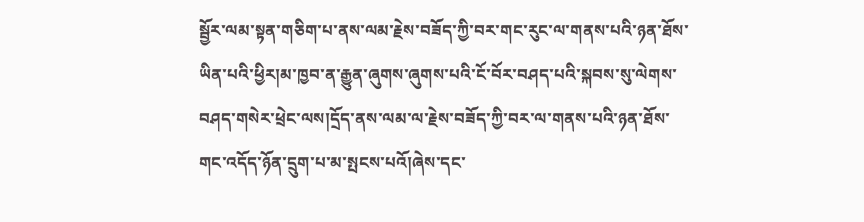སྦྱོར་ལམ་སྟན་གཅིག་པ་ནས་ལམ་རྗེས་བཟོད་ཀྱི་བར་གང་རུང་ལ་གནས་པའི་ཉན་ཐོས་ཡིན་པའི་ཕྱིར།མ་ཁྱབ་ན་རྒྱུན་ཞུགས་ཞུགས་པའི་ངོ་བོར་བཤད་པའི་སྐབས་སུ་ལེགས་བཤད་གསེར་ཕྲེང་ལས།དྲོད་ནས་ལམ་ལ་རྗེས་བཟོད་ཀྱི་བར་ལ་གནས་པའི་ཉན་ཐོས་གང་འདོད་ཉོན་དྲུག་པ་མ་སྤངས་པའོ།ཞེས་དང་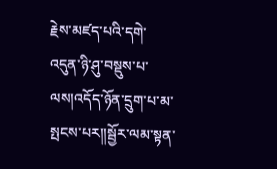རྗེས་མཛད་པའི་དགེ་འདུན་ཉི་ཤུ་བསྡུས་པ་ལས།འདོད་ཉོན་དྲུག་པ་མ་སྤངས་པར།།སྦྱོར་ལམ་སྟན་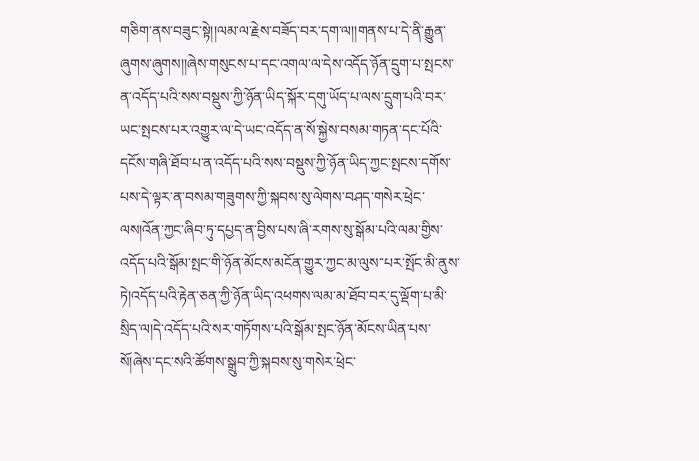གཅིག་ནས་བཟུང་སྟེ།།ལམ་ལ་རྗེས་བཟོད་བར་དག་ལ།།གནས་པ་དེ་ནི་རྒྱུན་ཞུགས་ཞུགས།།ཞེས་གསུངས་པ་དང་འགལ་ལ་དེས་འདོད་ཉོན་དྲུག་པ་སྤངས་ན་འདོད་པའི་སས་བསྡུས་ཀྱི་ཉོན་ཡིད་སྐོར་དགུ་ཡོད་པ་ལས་དྲུག་པའི་བར་ཡང་སྤངས་པར་འགྱུར་ལ་དེ་ཡང་འདོད་ན་སོ་སྐྱེས་བསམ་གཏན་དང་པོའི་དངོས་གཞི་ཐོབ་པ་ན་འདོད་པའི་སས་བསྡུས་ཀྱི་ཉོན་ཡིད་ཀྱང་སྤངས་དགོས་པས་དེ་ལྟར་ན་བསམ་གཟུགས་ཀྱི་སྐབས་སུ་ལེགས་བཤད་གསེར་ཕྲེང་ལས།འོན་ཀྱང་ཞིབ་ཏུ་དཔྱད་ན་བྱིས་པས་ཞི་རགས་སུ་སྒོམ་པའི་ལམ་གྱིས་འདོད་པའི་སྒོམ་སྤང་གི་ཉོན་མོངས་མངོན་གྱུར་ཀྱང་མ་ལུས་་པར་སྤོང་མི་ནུས་ཏེ།འདོད་པའི་རྟེན་ཅན་ཀྱི་ཉོན་ཡིད་འཕགས་ལམ་མ་ཐོབ་བར་དུ་ལྡོག་པ་མི་སྲིད་ལ།དེ་འདོད་པའི་སར་གཏོགས་པའི་སྒོམ་སྤང་ཉོན་མོངས་ཡིན་པས་སོ།ཞེས་དང་སའི་ཚོགས་སྒྲུབ་ཀྱི་སྐབས་སུ་གསེར་ཕྲེང་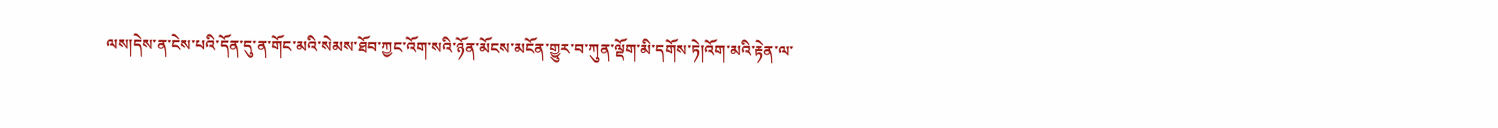ལས།དེས་ན་ངེས་པའི་དོན་དུ་ན་གོང་མའི་སེམས་ཐོབ་ཀྱང་འོག་སའི་ཉོན་མོངས་མངོན་གྱུར་བ་ཀུན་ལྡོག་མི་དགོས་ཏེ།འོག་མའི་རྟེན་ལ་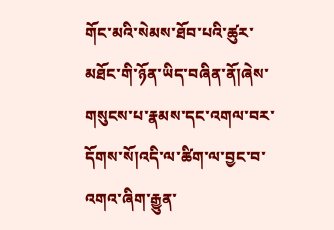གོང་མའི་སེམས་ཐོབ་པའི་ཚུར་མཐོང་གི་ཉོན་ཡིད་བཞིན་ནོ།ཞེས་གསུངས་པ་རྣམས་དང་འགལ་བར་དོགས་སོ།འདི་ལ་ཚིག་ལ་བྱང་བ་འགའ་ཞིག་རྒྱུན་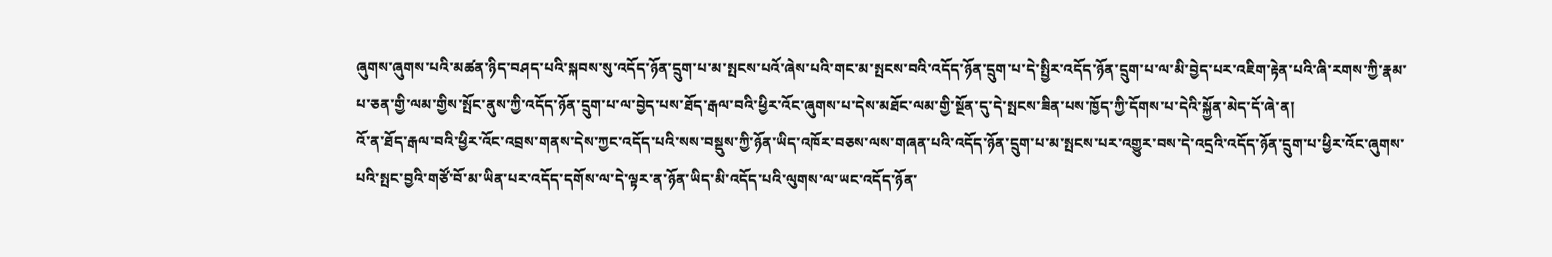ཞུགས་ཞུགས་པའི་མཚན་ཉིད་བཤད་པའི་སྐབས་སུ་འདོད་ཉོན་དྲུག་པ་མ་སྤངས་པའོ་ཞེས་པའི་གང་མ་སྤངས་བའི་འདོད་ཉོན་དྲུག་པ་དེ་སྤྱིར་འདོད་ཉོན་དྲུག་པ་ལ་མི་བྱེད་པར་འཇིག་རྟེན་པའི་ཞི་རགས་ཀྱི་རྣམ་པ་ཅན་གྱི་ལམ་གྱིས་སྤོང་ནུས་ཀྱི་འདོད་ཉོན་དྲུག་པ་ལ་བྱེད་པས་ཐོད་རྒལ་བའི་ཕྱིར་འོང་ཞུགས་པ་དེས་མཐོང་ལམ་གྱི་སྔོན་དུ་དེ་སྤངས་ཟིན་པས་ཁྱོད་ཀྱི་དོགས་པ་དེའི་སྐྱོན་མེད་དོ་ཞེ་ན།
འོ་ན་ཐོད་རྒལ་བའི་ཕྱིར་འོང་འབྲས་གནས་དེས་ཀྱང་འདོད་པའི་སས་བསྡུས་ཀྱི་ཉོན་ཡིད་འཁོར་བཅས་ལས་གཞན་པའི་འདོད་ཉོན་དྲུག་པ་མ་སྤངས་པར་འགྱུར་བས་དེ་འདྲའི་འདོད་ཉོན་དྲུག་པ་ཕྱིར་འོང་ཞུགས་པའི་སྤང་བྱའི་གཙོ་བོ་མ་ཡིན་པར་འདོད་དགོས་ལ་དེ་ལྟར་ན་ཉོན་ཡིད་མི་འདོད་པའི་ལུགས་ལ་ཡང་འདོད་ཉོན་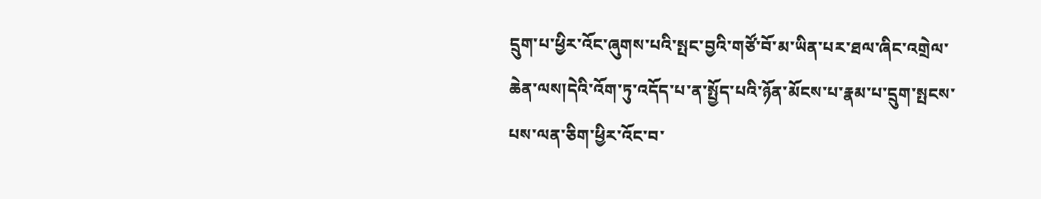དྲུག་པ་ཕྱིར་འོང་ཞུགས་པའི་སྤང་བྱའི་གཙོ་བོ་མ་ཡིན་པར་ཐལ་ཞིང་འགྲེལ་ཆེན་ལས།དེའི་འོག་ཏུ་འདོད་པ་ན་སྤྱོད་པའི་ཉོན་མོངས་པ་རྣམ་པ་དྲུག་སྤངས་པས་ལན་ཅིག་ཕྱིར་འོང་བ་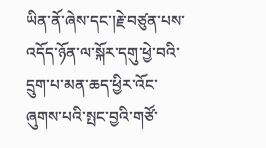ཡིན་ནོ་ཞེས་དང་།རྗེ་བཙུན་པས་འདོད་ཉོན་ལ་སྐོར་དགུ་ཕྱེ་བའི་དྲུག་པ་མན་ཆད་ཕྱིར་འོང་ཞུགས་པའི་སྤང་བྱའི་གཙོ་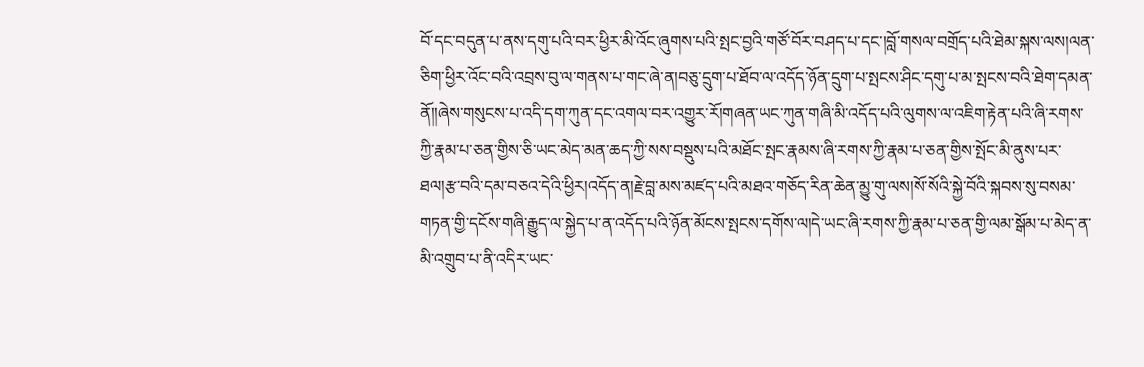བོ་དང་བདུན་པ་ནས་དགུ་པའི་བར་ཕྱིར་མི་འོང་ཞུགས་པའི་སྤང་བྱའི་གཙོ་བོར་བཤད་པ་དང་།བློ་གསལ་བགྲོད་པའི་ཐེམ་སྐས་ལས།ལན་ཅིག་ཕྱིར་འོང་བའི་འབྲས་བུ་ལ་གནས་པ་གང་ཞེ་ན།བཅུ་དྲུག་པ་ཐོབ་ལ་འདོད་ཉོན་དྲུག་པ་སྤངས་ཤིང་དགུ་པ་མ་སྤངས་བའི་ཐེག་དམན་ནོ།།ཞེས་གསུངས་པ་འདི་དག་ཀུན་དང་འགལ་བར་འགྱུར་རོ།གཞན་ཡང་ཀུན་གཞི་མི་འདོད་པའི་ལུགས་ལ་འཇིག་རྟེན་པའི་ཞི་རགས་ཀྱི་རྣམ་པ་ཅན་གྱིས་ཅི་ཡང་མེད་མན་ཆད་ཀྱི་སས་བསྡུས་པའི་མཐོང་སྤང་རྣམས་ཞི་རགས་ཀྱི་རྣམ་པ་ཅན་གྱིས་སྤོང་མི་ནུས་པར་ཐལ།རྩ་བའི་དམ་བཅའ་དེའི་ཕྱིར།འདོད་ན།རྗེ་བླ་མས་མཛད་པའི་མཐའ་གཅོད་རིན་ཆེན་མྱུ་གུ་ལས།སོ་སོའི་སྐྱེ་བོའི་སྐབས་སུ་བསམ་གཏན་གྱི་དངོས་གཞི་རྒྱུད་ལ་སྐྱེད་པ་ན་འདོད་པའི་ཉོན་མོངས་སྤངས་དགོས་ལ།དེ་ཡང་ཞི་རགས་ཀྱི་རྣམ་པ་ཅན་གྱི་ལམ་སྒོམ་པ་མེད་ན་མི་འགྲུབ་པ་ནི་འདིར་ཡང་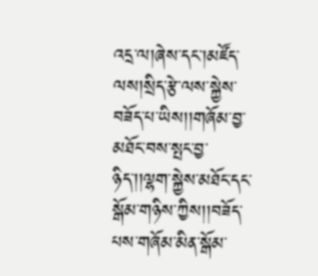འདྲ་ལ།ཞེས་དང་།མཛོད་ལས།སྲིད་རྩེ་ལས་སྐྱེས་བཟོད་པ་ཡིས།།གཞོམ་བྱ་མཐོང་བས་སྤང་བྱ་ཉིད་།།ལྷག་སྐྱེས་མཐོང་དང་སྒོམ་གཉིས་ཀྱིས།།བཟོད་པས་གཞོམ་མིན་སྒོམ་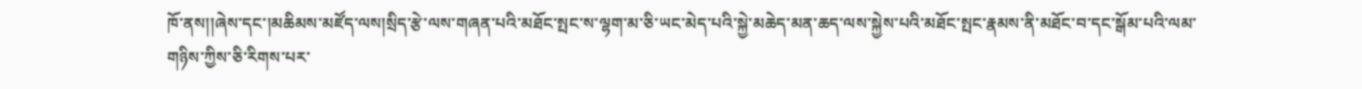ཁོ་ནས།།ཞེས་དང་།མཆིམས་མཛོད་ལས།སྲིད་རྩེ་ལས་གཞན་པའི་མཐོང་སྤང་ས་ལྷག་མ་ཅི་ཡང་མེད་པའི་སྐྱེ་མཆེད་མན་ཆད་ལས་སྐྱེས་པའི་མཐོང་སྤང་རྣམས་ནི་མཐོང་བ་དང་སྒོམ་པའི་ལམ་གཉིས་ཀྱིས་ཅི་རིགས་པར་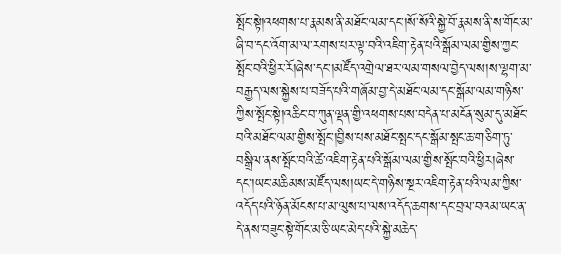སྤོང་སྟེ།འཕགས་པ་རྣམས་ནི་མཐོང་ལམ་དང་།སོ་སོའི་སྐྱེ་བོ་རྣམས་ནི་ས་གོང་མ་ཞི་བ་དང་འོག་མ་ལ་རགས་པར་ལྟ་བའི་འཇིག་རྟེན་པའི་སྒོམ་ལམ་གྱིས་ཀྱང་སྤོང་བའི་ཕྱིར་རོ།ཞེས་དང་།མཛོད་འགྲེལ་ཐར་ལམ་གསལ་བྱེད་ལས།ས་ལྷག་མ་བརྒྱད་ལས་སྐྱེས་པ་བཟོད་པའི་གཞོམ་བྱ་དེ་མཐོང་ལམ་དང་སྒོམ་ལམ་གཉིས་ཀྱིས་སྤོང་སྟེ།འཆིང་བ་ཀུན་ལྡན་གྱི་འཕགས་པས་བདེན་པ་མངོན་སུམ་དུ་མཐོང་བའི་མཐོང་ལམ་གྱིས་སྤོང་།བྱིས་པས་མཐོང་སྤང་དང་སྒོམ་སྤང་ཆ་གཅིག་ཏུ་བསྒྲིལ་ནས་སྤོང་བའི་ཚེ་འཇིག་རྟེན་པའི་སྒོམ་ལམ་གྱིས་སྤོང་བའི་ཕྱིར།ཞེས་དང་།ཡང་མཆིམས་མཛོད་ལས།ཡང་དེ་གཉིས་སྔར་འཇིག་རྟེན་པའི་ལམ་ཀྱིས་འདོད་པའི་ཉོན་མོངས་པ་མ་ལུས་པ་ལས་འདོད་ཆགས་དང་བྲལ་བའམ་ཡང་ན་དེ་ནས་བཟུང་སྟེ་གོང་མ་ཅི་ཡང་མེད་པའི་སྐྱེ་མཆེད་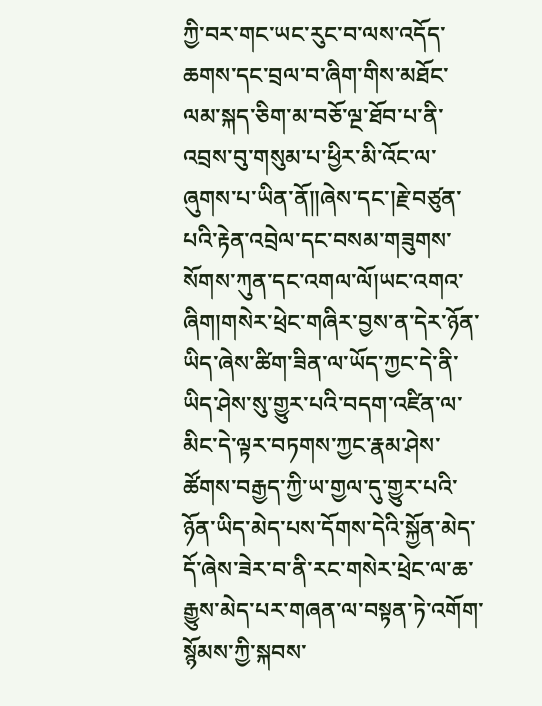ཀྱི་བར་གང་ཡང་རུང་བ་ལས་འདོད་ཆགས་དང་བྲལ་བ་ཞིག་གིས་མཐོང་ལམ་སྐད་ཅིག་མ་བཅོ་ལྔ་ཐོབ་པ་ནི་འབྲས་བུ་གསུམ་པ་ཕྱིར་མི་འོང་ལ་ཞུགས་པ་ཡིན་ནོ།།ཞེས་དང་།རྗེ་བཙུན་པའི་རྟེན་འབྲེལ་དང་བསམ་གཟུགས་སོགས་ཀུན་དང་འགལ་ལོ།ཡང་འགའ་ཞིག།གསེར་ཕྲེང་གཞིར་བྱས་ན་དེར་ཉོན་ཡིད་ཞེས་ཚིག་ཟིན་ལ་ཡོད་ཀྱང་དེ་ནི་ཡིད་ཤེས་སུ་གྱུར་པའི་བདག་འཛིན་ལ་མིང་དེ་ལྟར་བཏགས་ཀྱང་རྣམ་ཤེས་ཚོགས་བརྒྱད་ཀྱི་ཡ་གྱལ་དུ་གྱུར་པའི་ཉོན་ཡིད་མེད་པས་དོགས་དེའི་སྐྱོན་མེད་དོ་ཞེས་ཟེར་བ་ནི་རང་གསེར་ཕྲེང་ལ་ཆ་རྒྱུས་མེད་པར་གཞན་ལ་བསྟན་ཏེ་འགོག་སྙོམས་ཀྱི་སྐབས་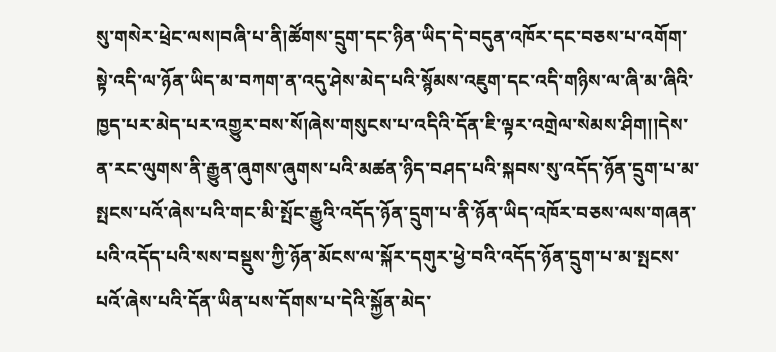སུ་གསེར་ཕྲེང་ལས།བཞི་པ་ནི།ཚོགས་དྲུག་དང་ཉིན་ཡིད་དེ་བདུན་འཁོར་དང་བཅས་པ་འགོག་སྟེ་འདི་ལ་ཉོན་ཡིད་མ་བཀག་ན་འདུ་ཤེས་མེད་པའི་སྙོམས་འཇུག་དང་འདི་གཉིས་ལ་ཞི་མ་ཞིའི་ཁྱད་པར་མེད་པར་འགྱུར་བས་སོ།ཞེས་གསུངས་པ་འདིའི་དོན་ཇི་ལྟར་འགྲེལ་སེམས་ཤིག།།དེས་ན་རང་ལུགས་ནི་རྒྱུན་ཞུགས་ཞུགས་པའི་མཚན་ཉིད་བཤད་པའི་སྐབས་སུ་འདོད་ཉོན་དྲུག་པ་མ་སྤངས་པའོ་ཞེས་པའི་གང་མི་སྤོང་རྒྱུའི་འདོད་ཉོན་དྲུག་པ་ནི་ཉོན་ཡིད་འཁོར་བཅས་ལས་གཞན་པའི་འདོད་པའི་སས་བསྡུས་ཀྱི་ཉོན་མོངས་ལ་སྐོར་དགུར་ཕྱེ་བའི་འདོད་ཉོན་དྲུག་པ་མ་སྤངས་པའོ་ཞེས་པའི་དོན་ཡིན་པས་དོགས་པ་དེའི་སྐྱོན་མེད་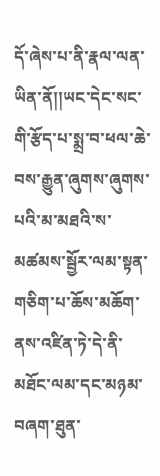དོ་ཞེས་པ་ནི་རྣལ་ལན་ཡིན་ནོ།།ཡང་དེང་སང་གི་རྩོད་པ་སྨྲ་བ་ཕལ་ཆེ་བས་རྒྱུན་ཞུགས་ཞུགས་པའི་མ་མཐའི་ས་མཚམས་སྦྱོར་ལམ་སྟན་གཅིག་པ་ཆོས་མཆོག་ནས་འཛིན་ཏེ་དེ་ནི་མཐོང་ལམ་དང་མཉམ་བཞག་ཐུན་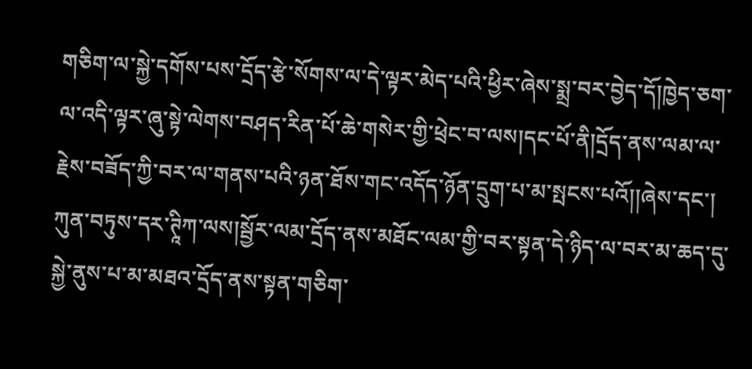གཅིག་ལ་སྐྱེ་དགོས་པས་དྲོད་རྩེ་སོགས་ལ་དེ་ལྟར་མེད་པའི་ཕྱིར་ཞེས་སྨྲ་བར་བྱེད་དོ།ཁྱེད་ཅག་ལ་འདི་ལྟར་ཞུ་སྟེ་ལེགས་བཤད་རིན་པོ་ཆེ་གསེར་གྱི་ཕྲེང་བ་ལས།དང་པོ་ནི།དྲོད་ནས་ལམ་ལ་རྗེས་བཟོད་ཀྱི་བར་ལ་གནས་པའི་ཉན་ཐོས་གང་འདོད་ཉོན་དྲུག་པ་མ་སྤངས་པའོ།།ཞེས་དང་།
ཀུན་བཏུས་དར་ཊཱིཀ་ལས།སྦྱོར་ལམ་དྲོད་ནས་མཐོང་ལམ་གྱི་བར་སྟན་དེ་ཉིད་ལ་བར་མ་ཆད་དུ་སྐྱེ་ནུས་པ་མ་མཐའ་དྲོད་ནས་སྟན་གཅིག་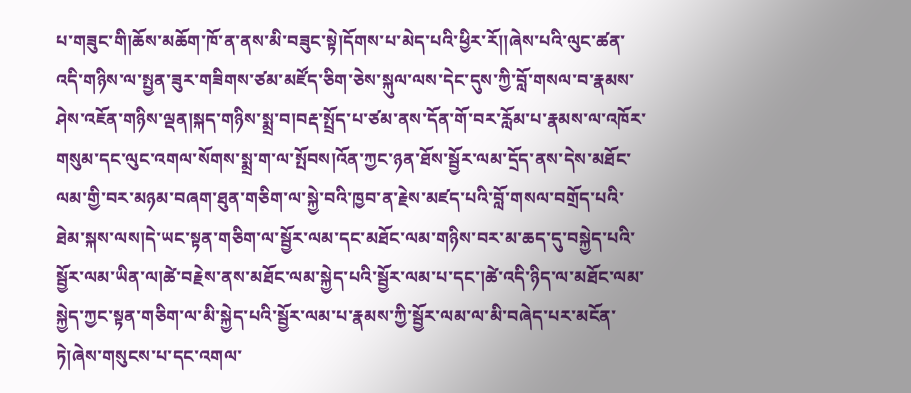པ་གཟུང་གི།ཆོས་མཆོག་ཁོ་ན་ནས་མི་བཟུང་སྟེ།དོགས་པ་མེད་པའི་ཕྱིར་རོ།།ཞེས་པའི་ལུང་ཚན་འདི་གཉིས་ལ་སྤྱན་ཟུར་གཟིགས་ཙམ་མཛོད་ཅིག་ཅེས་སྐུལ་ལས་དེང་དུས་ཀྱི་བློ་གསལ་བ་རྣམས་ཤེས་འཇོན་གཉིས་ལྡན།སྐད་གཉིས་སྨྲ་བ།བརྡ་སྤྲོད་པ་ཙམ་ནས་དོན་གོ་བར་རློམ་པ་རྣམས་ལ་འཁོར་གསུམ་དང་ལུང་འགལ་སོགས་སྨྲ་ག་ལ་སྤོབས།འོན་ཀྱང་ཉན་ཐོས་སྦྱོར་ལམ་དྲོད་ནས་དེས་མཐོང་ལམ་གྱི་བར་མཉམ་བཞག་ཐུན་གཅིག་ལ་སྐྱེ་བའི་ཁྱབ་ན་རྗེས་མཛད་པའི་བློ་གསལ་བགྲོད་པའི་ཐེམ་སྐས་ལས།དེ་ཡང་སྟན་གཅིག་ལ་སྦྱོར་ལམ་དང་མཐོང་ལམ་གཉིས་བར་མ་ཆད་དུ་བསྐྱེད་པའི་སྦྱོར་ལམ་ཡིན་ལ།ཚེ་བརྗེས་ནས་མཐོང་ལམ་སྐྱེད་པའི་སྦྱོར་ལམ་པ་དང་།ཚེ་འདི་ཉིད་ལ་མཐོང་ལམ་སྐྱེད་ཀྱང་སྟན་གཅིག་ལ་མི་སྐྱེད་པའི་སྦྱོར་ལམ་པ་རྣམས་ཀྱི་སྦྱོར་ལམ་ལ་མི་བཞེད་པར་མངོན་ཏེ།ཞེས་གསུངས་པ་དང་འགལ་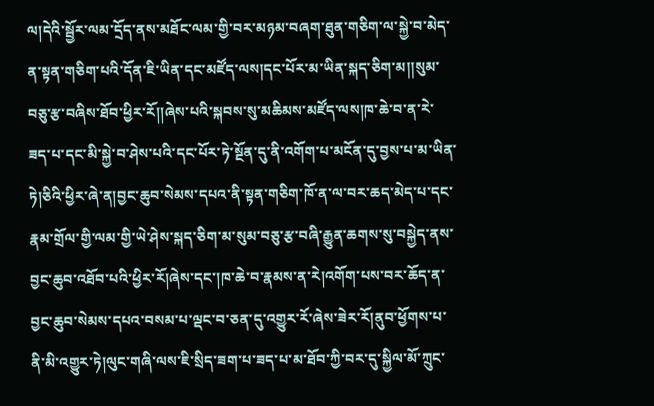ལ།དེའི་སྦྱོར་ལམ་དྲོད་ནས་མཐོང་ལམ་གྱི་བར་མཉམ་བཞག་ཐུན་གཅིག་ལ་སྐྱེ་བ་མེད་ན་སྟན་གཅིག་པའི་དོན་ཇི་ཡིན་དང་མཛོད་ལས།དང་པོར་མ་ཡིན་སྐད་ཅིག་མ།།སུམ་བཅུ་རྩ་བཞིས་ཐོབ་ཕྱིར་རོ།།ཞེས་པའི་སྐབས་སུ་མཆིམས་མཛོད་ལས།ཁ་ཆེ་བ་ན་རེ་ཟད་པ་དང་མི་སྐྱེ་བ་ཤེས་པའི་དང་པོར་ཏེ་སྔོན་དུ་ནི་འགོག་པ་མངོན་དུ་བྱས་པ་མ་ཡིན་ཏེ།ཅིའི་ཕྱིར་ཞེ་ན།བྱང་ཆུབ་སེམས་དཔའ་ནི་སྟན་གཅིག་ཁོ་ན་ལ་བར་ཆད་མེད་པ་དང་རྣམ་གྲོལ་གྱི་ལམ་གྱི་ཡེ་ཤེས་སྐད་ཅིག་མ་སུམ་བཅུ་རྩ་བཞི་རྒྱུན་ཆགས་སུ་བསྐྱེད་ནས་བྱང་ཆུབ་འཐོབ་པའི་ཕྱིར་རོ།ཞེས་དང་།ཁ་ཆེ་བ་རྣམས་ན་རེ།འགོག་པས་བར་ཆོད་ན་བྱང་ཆུབ་སེམས་དཔའ་བསམ་པ་ལྡང་བ་ཅན་དུ་འགྱུར་རོ་ཞེས་ཟེར་རོ།ནུབ་ཕྱོགས་པ་ནི་མི་འགྱུར་ཏེ།ལུང་གཞི་ལས་ཇི་སྲིད་ཟག་པ་ཟད་པ་མ་ཐོབ་ཀྱི་བར་དུ་སྐྱིལ་མོ་ཀྲུང་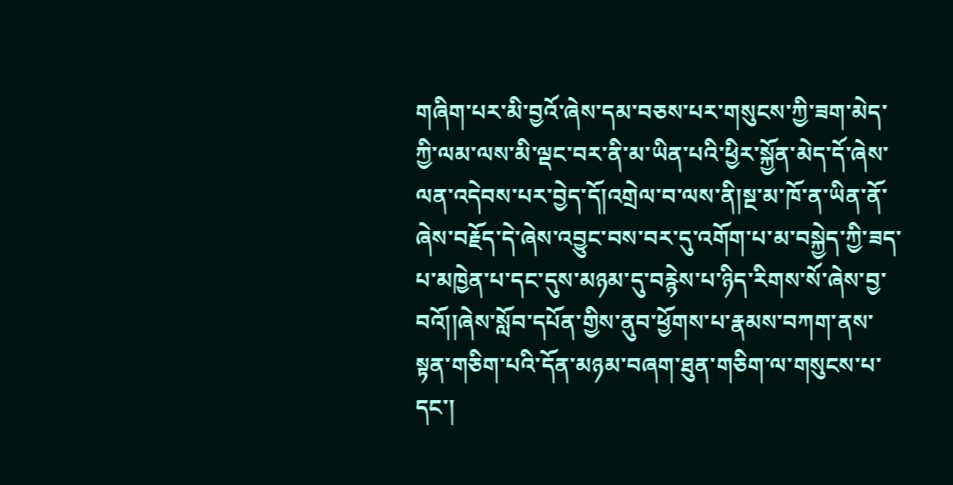གཞིག་པར་མི་བྱའོ་ཞེས་དམ་བཅས་པར་གསུངས་ཀྱི་ཟག་མེད་ཀྱི་ལམ་ལས་མི་ལྡང་བར་ནི་མ་ཡིན་པའི་ཕྱིར་སྐྱོན་མེད་དོ་ཞེས་ལན་འདེབས་པར་བྱེད་དོ།འགྲེལ་བ་ལས་ནི།སྔ་མ་ཁོ་ན་ཡིན་ནོ་ཞེས་བརྗོད་དེ་ཞེས་འབྱུང་བས་བར་དུ་འགོག་པ་མ་བསྐྱེད་ཀྱི་ཟད་པ་མཁྱེན་པ་དང་དུས་མཉམ་དུ་བརྙེས་པ་ཉིད་རིགས་སོ་ཞེས་བྱ་བའོ།།ཞེས་སློབ་དཔོན་གྱིས་ནུབ་ཕྱོགས་པ་རྣམས་བཀག་ནས་སྟན་གཅིག་པའི་དོན་མཉམ་བཞག་ཐུན་གཅིག་ལ་གསུངས་པ་དང་།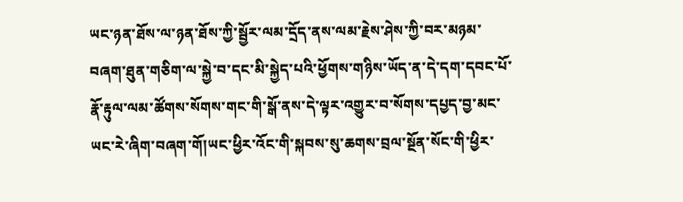ཡང་ཉན་ཐོས་ལ་ཉན་ཐོས་ཀྱི་སྦྱོར་ལམ་དྲོད་ནས་ལམ་རྗེས་ཤེས་ཀྱི་བར་མཉམ་བཞག་ཐུན་གཅིག་ལ་སྐྱེ་བ་དང་མི་སྐྱེད་པའི་ཕྱོགས་གཉིས་ཡོད་ན་དེ་དག་དབང་པོ་རྣོ་རྟུལ་ལམ་ཚོགས་སོགས་གང་གི་སྒོ་ནས་དེ་ལྟར་འགྱུར་བ་སོགས་དཔྱད་བྱ་མང་ཡང་རེ་ཞིག་བཞག་གོ།ཡང་ཕྱིར་འོང་གི་སྐབས་སུ་ཆགས་བྲལ་སྔོན་སོང་གི་ཕྱིར་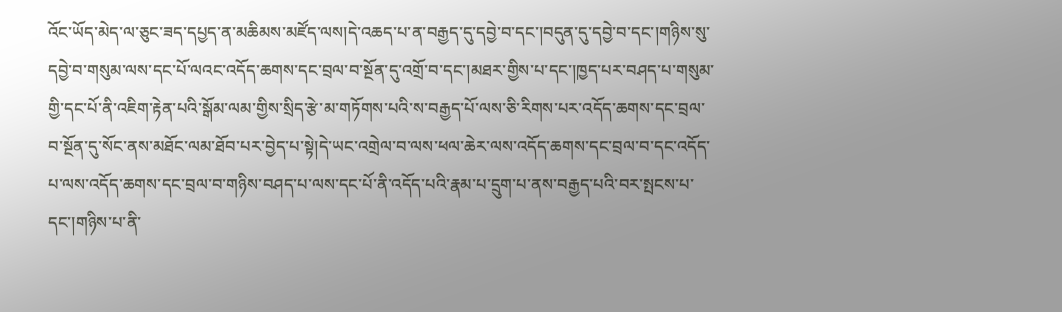འོང་ཡོད་མེད་ལ་ཅུང་ཟད་དཔྱད་ན་མཆིམས་མཛོད་ལས།དེ་འཆད་པ་ན་བརྒྱད་དུ་དབྱེ་བ་དང་།བདུན་དུ་དབྱེ་བ་དང་།གཉིས་སུ་དབྱེ་བ་གསུམ་ལས་དང་པོ་ལའང་འདོད་ཆགས་དང་བྲལ་བ་སྔོན་དུ་འགྲོ་བ་དང་།མཐར་གྱིས་པ་དང་།ཁྱད་པར་བཤད་པ་གསུམ་གྱི་དང་པོ་ནི་འཇིག་རྟེན་པའི་སྒོམ་ལམ་གྱིས་སྲིད་རྩེ་མ་གཏོགས་པའི་ས་བརྒྱད་པོ་ལས་ཅི་རིགས་པར་འདོད་ཆགས་དང་བྲལ་བ་སྔོན་དུ་སོང་ནས་མཐོང་ལམ་ཐོབ་པར་བྱེད་པ་སྟེ།དེ་ཡང་འགྲེལ་བ་ལས་ཕལ་ཆེར་ལས་འདོད་ཆགས་དང་བྲལ་བ་དང་འདོད་པ་ལས་འདོད་ཆགས་དང་བྲལ་བ་གཉིས་བཤད་པ་ལས་དང་པོ་ནི་འདོད་པའི་རྣམ་པ་དྲུག་པ་ནས་བརྒྱད་པའི་བར་སྤངས་པ་དང་།གཉིས་པ་ནི་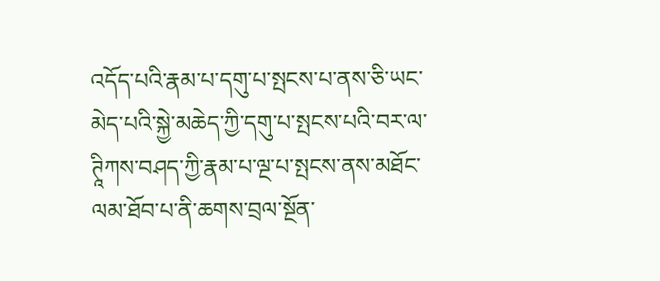འདོད་པའི་རྣམ་པ་དགུ་པ་སྤངས་པ་ནས་ཅི་ཡང་མེད་པའི་སྐྱེ་མཆེད་ཀྱི་དགུ་པ་སྤངས་པའི་བར་ལ་ཊཱིཀས་བཤད་ཀྱི་རྣམ་པ་ལྔ་པ་སྤངས་ནས་མཐོང་ལམ་ཐོབ་པ་ནི་ཆགས་བྲལ་སྔོན་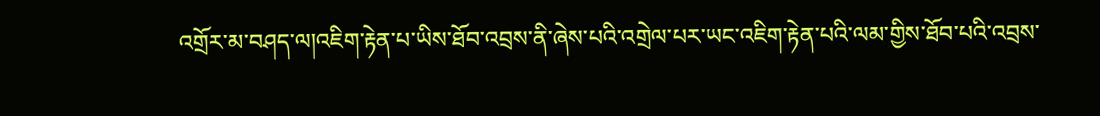འགྲོར་མ་བཤད་ལ།འཇིག་རྟེན་པ་ཡིས་ཐོབ་འབྲས་ནི་ཞེས་པའི་འགྲེལ་པར་ཡང་འཇིག་རྟེན་པའི་ལམ་གྱིས་ཐོབ་པའི་འབྲས་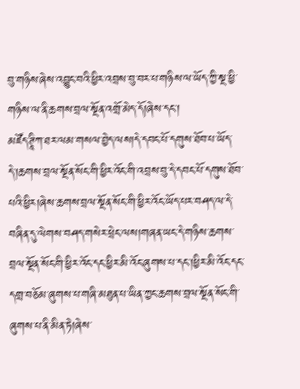བུ་གཉིས་ཞེས་འབྱུང་བའི་ཕྱིར་འབྲས་བུ་བར་པ་གཉིས་ལ་ཡོད་ཀྱི་སྔ་ཕྱི་གཉིས་ལ་ནི་ཆགས་བྲལ་སྔོན་འགྲོ་མེད་དོ།ཞེས་དང་།
མཛོད་ཊཱིཀ་ཐར་ལམ་གསལ་བྱེད་ལས།དེ་དབང་པོ་དགུས་ཐོབ་པ་ཡོད་དེ་།ཆགས་བྲལ་སྔོན་སོང་གི་ཕྱིར་འོང་གི་འབྲས་བུ་དེ་དབང་པོ་དགུས་ཐོབ་པའི་ཕྱིར།ཞེས་ཆགས་བྲལ་སྔོན་སོང་གི་ཕྱིར་འོང་ཡོད་པར་བཤད་ལ་དེ་བཞིན་དུ་ལེགས་བཤད་གསེར་ཕྲེང་ལས།གཞན་ཡང་དེ་གཉིས་ཆགས་བྲལ་སྔོན་སོང་གི་ཕྱིར་འོང་དང་ཕྱིར་མི་འོང་ཞུགས་པ་དང་།ཕྱིར་མི་འོང་དང་དགྲ་བཅོམ་ཞུགས་པ་གཞི་མཐུན་པ་ཡིན་ཀྱང་ཆགས་བྲལ་སྔོན་སོང་གི་ཞུགས་པ་ནི་མིན་ཏེ།ཞེས་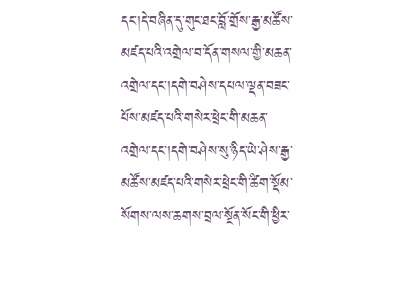དང་།དེ་བཞིན་དུ་གུང་ཐང་བློ་གྲོས་རྒྱ་མཚོས་མཛད་པའི་འགྲེལ་བ་དོན་གསལ་གྱི་མཆན་འགྲེལ་དང་།དགེ་བཤེས་དཔལ་ལྡན་བཟང་པོས་མཛད་པའི་གསེར་ཕྲེང་གི་མཆན་འགྲེལ་དང་།དགེ་བཤེས་སུ་ཉིད་ཡེ་ཤེས་རྒྱ་མཚོས་མཛད་པའི་གསེར་ཕྲེང་གི་ཚིག་སྡོམ་སོགས་ལས་ཆགས་བྲལ་སྔོན་སོང་གི་ཕྱིར་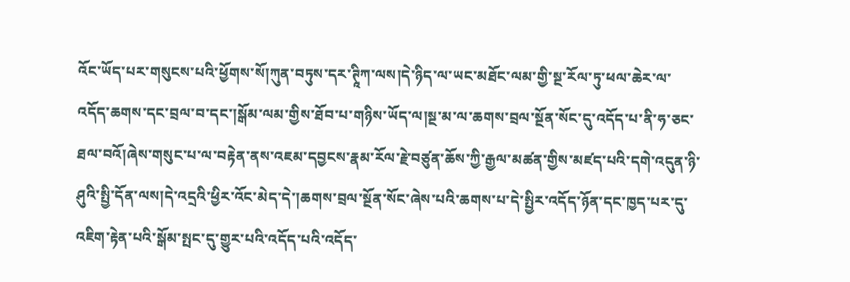འོང་ཡོད་པར་གསུངས་པའི་ཕྱོགས་སོ།ཀུན་བཏུས་དར་ཊཱིཀ་ལས།དེ་ཉིད་ལ་ཡང་མཐོང་ལམ་གྱི་སྔ་རོལ་ཏུ་ཕལ་ཆེར་ལ་འདོད་ཆགས་དང་བྲལ་བ་དང་།སྒོམ་ལམ་གྱིས་ཐོབ་པ་གཉིས་ཡོད་ལ།སྔ་མ་ལ་ཆགས་བྲལ་སྔོན་སོང་དུ་འདོད་པ་ནི་ཧ་ཅང་ཐལ་བའོ།ཞེས་གསུང་པ་ལ་བརྟེན་ནས་འཇམ་དབྱངས་རྣམ་རོལ་རྗེ་བཙུན་ཆོས་ཀྱི་རྒྱལ་མཚན་གྱིས་མཛད་པའི་དགེ་འདུན་ཉི་ཤུའི་སྤྱི་དོན་ལས།དེ་འདྲའི་ཕྱིར་འོང་མེད་དེ་།ཆགས་བྲལ་སྔོན་སོང་ཞེས་པའི་ཆགས་པ་དེ་སྤྱིར་འདོད་ཉོན་དང་ཁྱད་པར་དུ་འཇིག་རྟེན་པའི་སྒོམ་སྤང་དུ་གྱུར་པའི་འདོད་པའི་འདོད་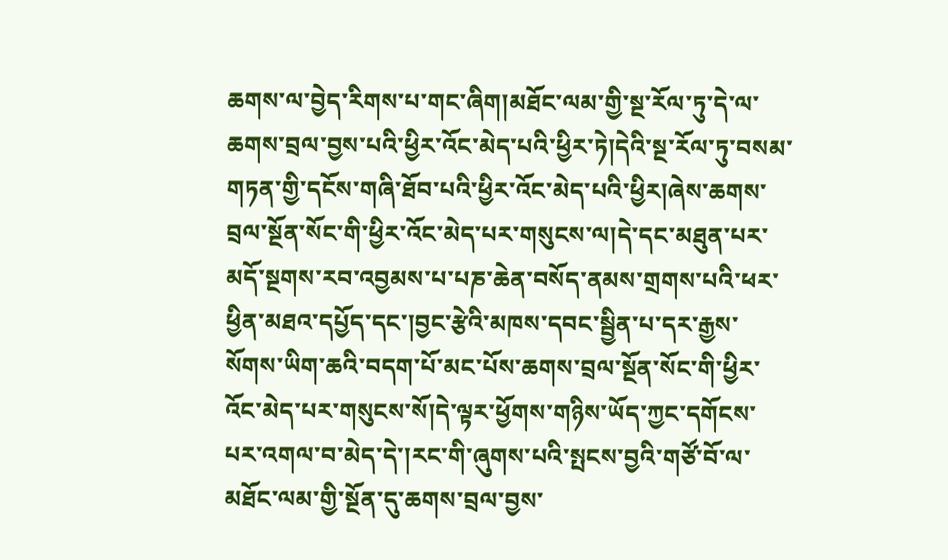ཆགས་ལ་བྱེད་རིགས་པ་གང་ཞིག།མཐོང་ལམ་གྱི་སྔ་རོལ་ཏུ་དེ་ལ་ཆགས་བྲལ་བྱས་པའི་ཕྱིར་འོང་མེད་པའི་ཕྱིར་ཏེ།དེའི་སྔ་རོལ་ཏུ་བསམ་གཏན་གྱི་དངོས་གཞི་ཐོབ་པའི་ཕྱིར་འོང་མེད་པའི་ཕྱིར།ཞེས་ཆགས་བྲལ་སྔོན་སོང་གི་ཕྱིར་འོང་མེད་པར་གསུངས་ལ།དེ་དང་མཐུན་པར་མདོ་སྔགས་རབ་འབྱམས་པ་པཎ་ཆེན་བསོད་ནམས་གྲགས་པའི་ཕར་ཕྱིན་མཐའ་དཔྱོད་དང་།བྱང་རྩེའི་མཁས་དབང་སྦྱིན་པ་དར་རྒྱས་སོགས་ཡིག་ཆའི་བདག་པོ་མང་པོས་ཆགས་བྲལ་སྔོན་སོང་གི་ཕྱིར་འོང་མེད་པར་གསུངས་སོ།དེ་ལྟར་ཕྱོགས་གཉིས་ཡོད་ཀྱང་དགོངས་པར་འགལ་བ་མེད་དེ་།རང་གི་ཞུགས་པའི་སྤངས་བྱའི་གཙོ་བོ་ལ་མཐོང་ལམ་གྱི་སྔོན་དུ་ཆགས་བྲལ་བྱས་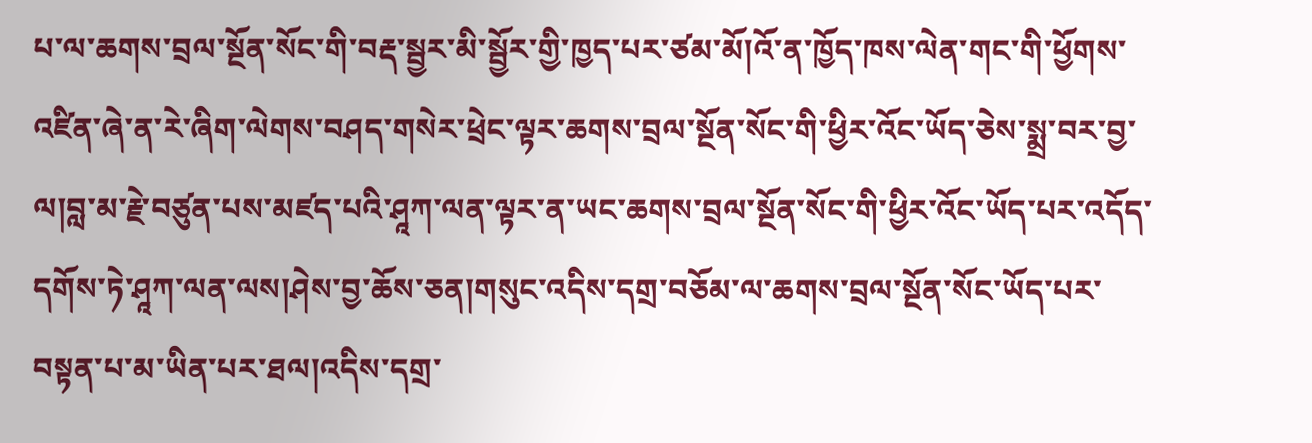པ་ལ་ཆགས་བྲལ་སྔོན་སོང་གི་བརྡ་སྦྱར་མི་སྦྱོར་གྱི་ཁྱད་པར་ཙམ་མོ།འོ་ན་ཁྱོད་ཁས་ལེན་གང་གི་ཕྱོགས་འཛིན་ཞེ་ན་རེ་ཞིག་ལེགས་བཤད་གསེར་ཕྲེང་ལྟར་ཆགས་བྲལ་སྔོན་སོང་གི་ཕྱིར་འོང་ཡོད་ཅེས་སྨྲ་བར་བྱ་ལ།བླ་མ་རྗེ་བཙུན་པས་མཛད་པའི་ཤཱཀ་ལན་ལྟར་ན་ཡང་ཆགས་བྲལ་སྔོན་སོང་གི་ཕྱིར་འོང་ཡོད་པར་འདོད་དགོས་ཏེ་ཤཱཀ་ལན་ལས།ཤེས་བྱ་ཆོས་ཅན།གསུང་འདིས་དགྲ་བཅོམ་ལ་ཆགས་བྲལ་སྔོན་སོང་ཡོད་པར་བསྟན་པ་མ་ཡིན་པར་ཐལ།འདིས་དགྲ་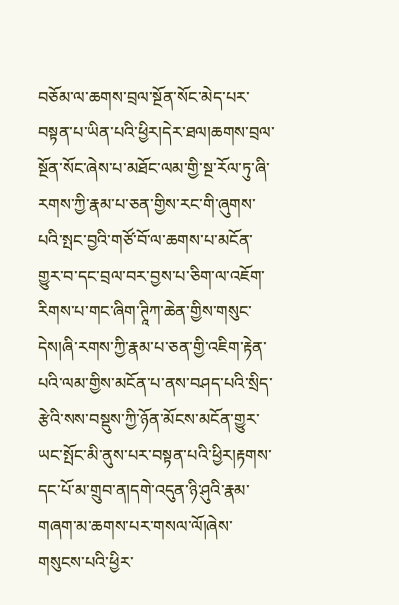བཅོམ་ལ་ཆགས་བྲལ་སྔོན་སོང་མེད་པར་བསྟན་པ་ཡིན་པའི་ཕྱིར།དེར་ཐལ།ཆགས་བྲལ་སྔོན་སོང་ཞེས་པ་མཐོང་ལམ་གྱི་སྔ་རོལ་ཏུ་ཞི་རགས་ཀྱི་རྣམ་པ་ཅན་གྱིས་རང་གི་ཞུགས་པའི་སྤང་བྱའི་གཙོ་བོ་ལ་ཆགས་པ་མངོན་གྱུར་བ་དང་བྲལ་བར་བྱས་པ་ཅིག་ལ་འཇོག་རིགས་པ་གང་ཞིག་ཊཱིཀ་ཆེན་གྱིས་གསུང་དེས།ཞི་རགས་ཀྱི་རྣམ་པ་ཅན་གྱི་འཇིག་རྟེན་པའི་ལམ་གྱིས་མངོན་པ་ནས་བཤད་པའི་སྲིད་རྩེའི་སས་བསྡུས་ཀྱི་ཉོན་མོངས་མངོན་གྱུར་ཡང་སྤོང་མི་ནུས་པར་བསྟན་པའི་ཕྱིར།རྟགས་དང་པོ་མ་གྲུབ་ན།དགེ་འདུན་ཉི་ཤུའི་རྣམ་གཞག་མ་ཆགས་པར་གསལ་ལོ།ཞེས་གསུངས་པའི་ཕྱིར་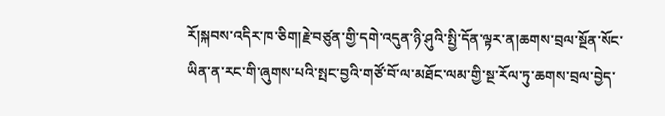རོ།སྐབས་འདིར་ཁ་ཅིག།རྗེ་བཙུན་གྱི་དགེ་འདུན་ཉི་ཤུའི་སྤྱི་དོན་ལྟར་ན།ཆགས་བྲལ་སྔོན་སོང་ཡིན་ན་རང་གི་ཞུགས་པའི་སྤང་བྱའི་གཙོ་བོ་ལ་མཐོང་ལམ་གྱི་སྔ་རོལ་ཏུ་ཆགས་བྲལ་བྱེད་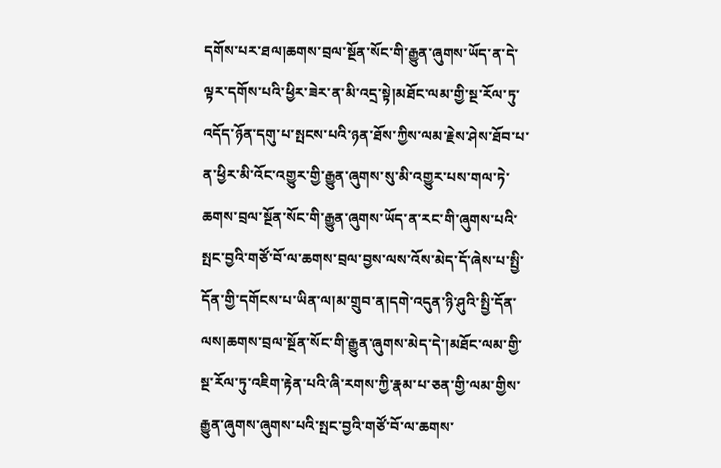དགོས་པར་ཐལ།ཆགས་བྲལ་སྔོན་སོང་གི་རྒྱུན་ཞུགས་ཡོད་ན་དེ་ལྟར་དགོས་པའི་ཕྱིར་ཟེར་ན་མི་འདྲ་སྟེ།མཐོང་ལམ་གྱི་སྔ་རོལ་ཏུ་འདོད་ཉོན་དགུ་པ་སྤངས་པའི་ཉན་ཐོས་ཀྱིས་ལམ་རྗེས་ཤེས་ཐོབ་པ་ན་ཕྱིར་མི་འོང་འགྱུར་གྱི་རྒྱུན་ཞུགས་སུ་མི་འགྱུར་པས་གལ་ཏེ་ཆགས་བྲལ་སྔོན་སོང་གི་རྒྱུན་ཞུགས་ཡོད་ན་རང་གི་ཞུགས་པའི་སྤང་བྱའི་གཙོ་བོ་ལ་ཆགས་བྲལ་བྱས་ལས་འོས་མེད་དོ་ཞེས་པ་སྤྱི་དོན་གྱི་དགོངས་པ་ཡིན་ལ།མ་གྲུབ་ན།དགེ་འདུན་ཉི་ཤུའི་སྤྱི་དོན་ལས།ཆགས་བྲལ་སྔོན་སོང་གི་རྒྱུན་ཞུགས་མེད་དེ་།མཐོང་ལམ་གྱི་སྔ་རོལ་ཏུ་འཇིག་རྟེན་པའི་ཞི་རགས་ཀྱི་རྣམ་པ་ཅན་གྱི་ལམ་གྱིས་རྒྱུན་ཞུགས་ཞུགས་པའི་སྤང་བྱའི་གཙོ་བོ་ལ་ཆགས་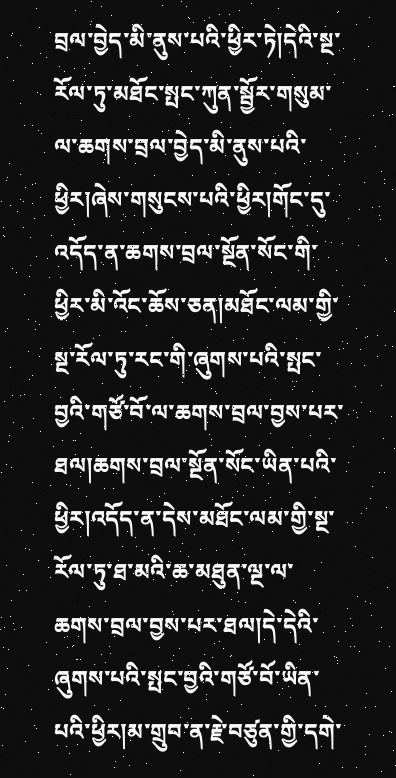བྲལ་བྱེད་མི་ནུས་པའི་ཕྱིར་ཏེ།དེའི་སྔ་རོལ་ཏུ་མཐོང་སྤང་ཀུན་སྦྱོར་གསུམ་ལ་ཆགས་བྲལ་བྱེད་མི་ནུས་པའི་ཕྱིར།ཞེས་གསུངས་པའི་ཕྱིར།གོང་དུ་འདོད་ན་ཆགས་བྲལ་སྔོན་སོང་གི་ཕྱིར་མི་འོང་ཆོས་ཅན།མཐོང་ལམ་གྱི་སྔ་རོལ་ཏུ་རང་གི་ཞུགས་པའི་སྤང་བྱའི་གཙོ་བོ་ལ་ཆགས་བྲལ་བྱས་པར་ཐལ།ཆགས་བྲལ་སྔོན་སོང་ཡིན་པའི་ཕྱིར།འདོད་ན་དེས་མཐོང་ལམ་གྱི་སྔ་རོལ་ཏུ་ཐ་མའི་ཆ་མཐུན་ལྔ་ལ་ཆགས་བྲལ་བྱས་པར་ཐལ།དེ་དེའི་ཞུགས་པའི་སྤང་བྱའི་གཙོ་བོ་ཡིན་པའི་ཕྱིར།མ་གྲུབ་ན་རྗེ་བཙུན་གྱི་དགེ་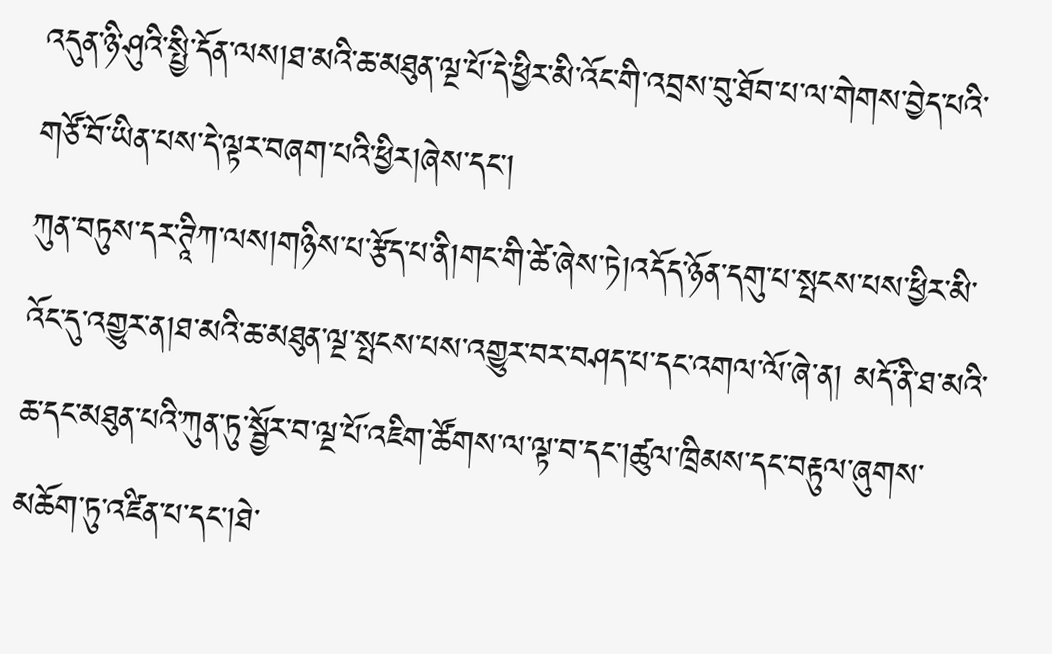འདུན་ཉི་ཤུའི་སྤྱི་དོན་ལས།ཐ་མའི་ཆ་མཐུན་ལྔ་པོ་དེ་ཕྱིར་མི་འོང་གི་འབྲས་བུ་ཐོབ་པ་ལ་གེགས་བྱེད་པའི་གཙོ་བོ་ཡིན་པས་དེ་ལྟར་བཞག་པའི་ཕྱིར།ཞེས་དང་།
ཀུན་བཏུས་དར་ཊཱིཀ་ལས།གཉིས་པ་རྩོད་པ་ནི།གང་གི་ཚེ་ཞེས་ཏེ།འདོད་ཉོན་དགུ་པ་སྤངས་པས་ཕྱིར་མི་འོང་དུ་འགྱུར་ན།ཐ་མའི་ཆ་མཐུན་ལྔ་སྤངས་པས་འགྱུར་བར་བཤད་པ་དང་འགལ་ལོ་ཞེ་ན། མདོ་ནི་ཐ་མའི་ཆ་དང་མཐུན་པའི་ཀུན་ཏུ་སྦྱོར་བ་ལྔ་པོ་འཇིག་ཚོགས་ལ་ལྟ་བ་དང་།ཚུལ་ཁྲིམས་དང་བརྟུལ་ཞུགས་མཆོག་ཏུ་འཛིན་པ་དང་།ཐེ་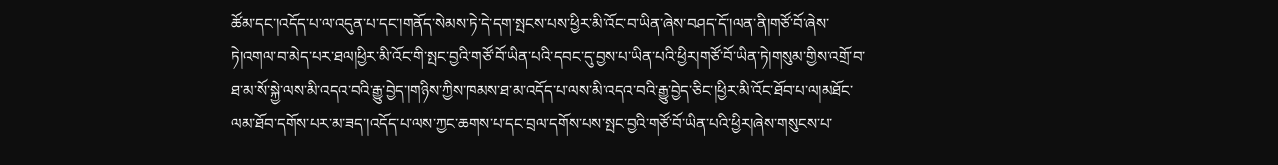ཚོམ་དང་།འདོད་པ་ལ་འདུན་པ་དང་།གནོད་སེམས་ཏེ་དེ་དག་སྤངས་པས་ཕྱིར་མི་འོང་བ་ཡིན་ཞེས་བཤད་དོ་།ལན་ནི།གཙོ་བོ་ཞེས་ཏེ།འགལ་བ་མེད་པར་ཐལ།ཕྱིར་མི་འོང་གི་སྤང་བྱའི་གཙོ་བོ་ཡིན་པའི་དབང་དུ་བྱས་པ་ཡིན་པའི་ཕྱིར།གཙོ་བོ་ཡིན་ཏེ།གསུམ་གྱིས་འགྲོ་བ་ཐ་མ་སོ་སྐྱེ་ལས་མི་འདའ་བའི་རྒྱུ་བྱེད་།གཉིས་ཀྱིས་ཁམས་ཐ་མ་འདོད་པ་ལས་མི་འདའ་བའི་རྒྱུ་བྱེད་ཅིང་།ཕྱིར་མི་འོང་ཐོབ་པ་ལ།མཐོང་ལམ་ཐོབ་དགོས་པར་མ་ཟད་།འདོད་པ་ལས་ཀྱང་ཆགས་པ་དང་བྲལ་དགོས་པས་སྤང་བྱའི་གཙོ་བོ་ཡིན་པའི་ཕྱིར།ཞེས་གསུངས་པ་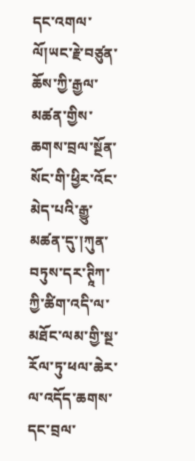དང་འགལ་ལོ།ཡང་རྗེ་བཙུན་ཆོས་ཀྱི་རྒྱལ་མཚན་གྱིས་ཆགས་བྲལ་སྔོན་སོང་གི་ཕྱིར་འོང་མེད་པའི་རྒྱུ་མཚན་དུ་།ཀུན་བཏུས་དར་ཊཱིཀ་ཀྱི་ཚིག་འདི་ལ་མཐོང་ལམ་གྱི་སྔ་རོལ་ཏུ་ཕལ་ཆེར་ལ་འདོད་ཆགས་དང་བྲལ་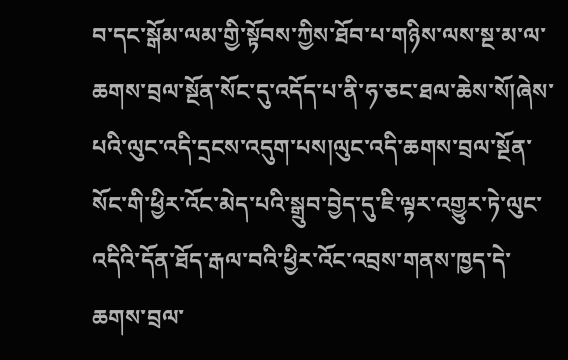བ་དང་སྒོམ་ལམ་གྱི་སྟོབས་ཀྱིས་ཐོབ་པ་གཉིས་ལས་སྔ་མ་ལ་ཆགས་བྲལ་སྔོན་སོང་དུ་འདོད་པ་ནི་ཧ་ཅང་ཐལ་ཆེས་སོ།ཞེས་པའི་ལུང་འདི་དྲངས་འདུག་པས།ལུང་འདི་ཆགས་བྲལ་སྔོན་སོང་གི་ཕྱིར་འོང་མེད་པའི་སྒྲུབ་བྱེད་དུ་ཇི་ལྟར་འགྱུར་ཏེ་ལུང་འདིའི་དོན་ཐོད་རྒལ་བའི་ཕྱིར་འོང་འབྲས་གནས་ཁྱད་དེ་ཆགས་བྲལ་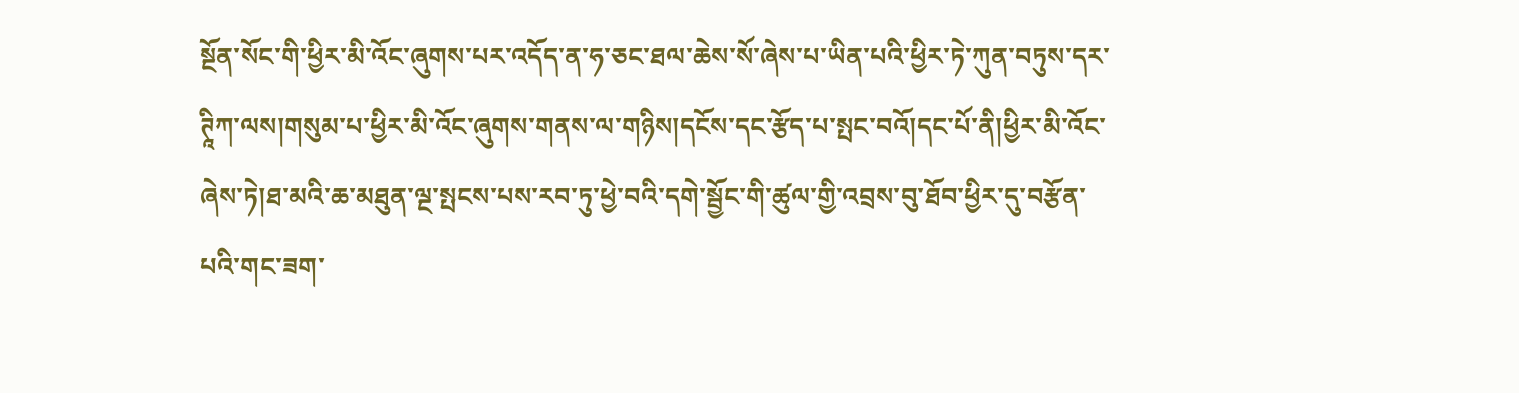སྔོན་སོང་གི་ཕྱིར་མི་འོང་ཞུགས་པར་འདོད་ན་ཧ་ཅང་ཐལ་ཆེས་སོ་ཞེས་པ་ཡིན་པའི་ཕྱིར་ཏེ་ཀུན་བཏུས་དར་ཊཱིཀ་ལས།གསུམ་པ་ཕྱིར་མི་འོང་ཞུགས་གནས་ལ་གཉིས།དངོས་དང་རྩོད་པ་སྤང་བའོ།དང་པོ་ནི།ཕྱིར་མི་འོང་ཞེས་ཏེ།ཐ་མའི་ཆ་མཐུན་ལྔ་སྤངས་པས་རབ་ཏུ་ཕྱེ་བའི་དགེ་སྦྱོང་གི་ཚུལ་གྱི་འབྲས་བུ་ཐོབ་ཕྱིར་དུ་བརྩོན་པའི་གང་ཟག་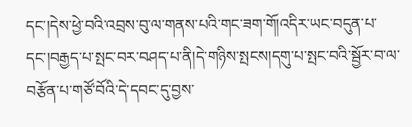དང་།དེས་ཕྱེ་བའི་འབྲས་བུ་ལ་གནས་པའི་གང་ཟག་གོ།འདིར་ཡང་བདུན་པ་དང་།བརྒྱད་པ་སྤང་བར་བཤད་པ་ནི།དེ་གཉིས་སྤངས།དགུ་པ་སྤང་བའི་སྦྱོར་བ་ལ་བརྩོན་པ་གཙོ་བོའི་དེ་དབང་དུ་བྱས་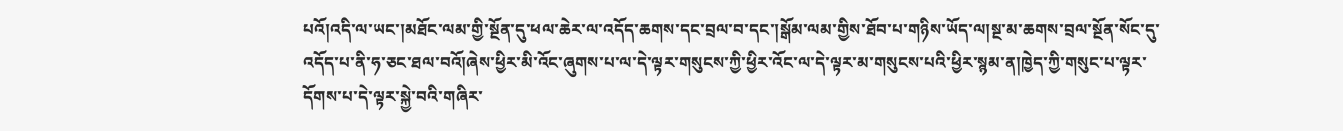པའོ།འདི་ལ་ཡང་།མཐོང་ལམ་གྱི་སྔོན་དུ་ཕལ་ཆེར་ལ་འདོད་ཆགས་དང་བྲལ་བ་དང་།སྒོམ་ལམ་གྱིས་ཐོབ་པ་གཉིས་ཡོད་ལ།སྔ་མ་ཆགས་བྲལ་སྔོན་སོང་དུ་འདོད་པ་ནི་ཧ་ཅང་ཐལ་བའོ།ཞེས་ཕྱིར་མི་འོང་ཞུགས་པ་ལ་དེ་ལྟར་གསུངས་ཀྱི་ཕྱིར་འོང་ལ་དེ་ལྟར་མ་གསུངས་པའི་ཕྱིར་སྙམ་ན།ཁྱེད་ཀྱི་གསུང་པ་ལྟར་དོགས་པ་དེ་ལྟར་སྐྱེ་བའི་གཞིར་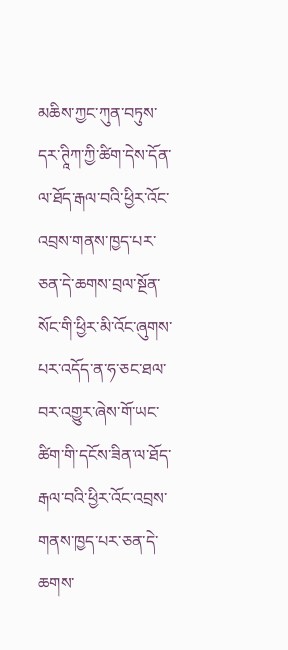མཆིས་ཀྱང་ཀུན་བཏུས་དར་ཊཱིཀ་ཀྱི་ཚིག་དེས་དོན་ལ་ཐོད་རྒལ་བའི་ཕྱིར་འོང་འབྲས་གནས་ཁྱད་པར་ཅན་དེ་ཆགས་བྲལ་སྔོན་སོང་གི་ཕྱིར་མི་འོང་ཞུགས་པར་འདོད་ན་ཧ་ཅང་ཐལ་བར་འགྱུར་ཞེས་གོ་ཡང་ཚིག་གི་དངོས་ཟིན་ལ་ཐོད་རྒལ་བའི་ཕྱིར་འོང་འབྲས་གནས་ཁྱད་པར་ཅན་དེ་ཆགས་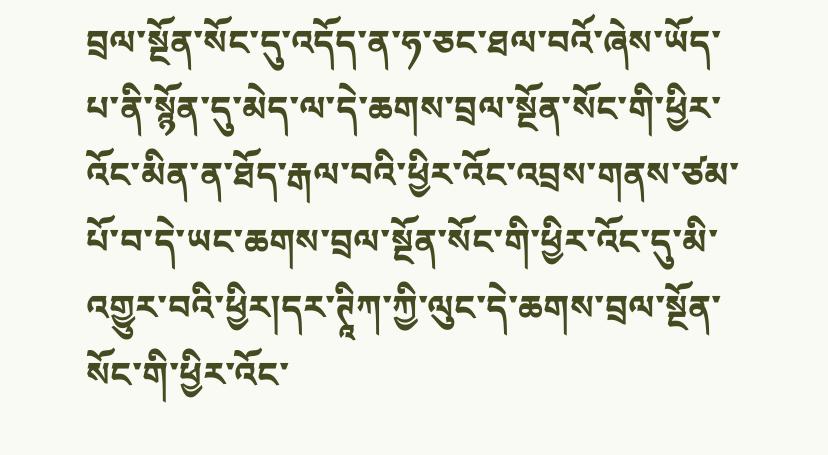བྲལ་སྔོན་སོང་དུ་འདོད་ན་ཧ་ཅང་ཐལ་བའོ་ཞེས་ཡོད་པ་ནི་སྙོན་དུ་མེད་ལ་དེ་ཆགས་བྲལ་སྔོན་སོང་གི་ཕྱིར་འོང་མིན་ན་ཐོད་རྒལ་བའི་ཕྱིར་འོང་འབྲས་གནས་ཙམ་པོ་བ་དེ་ཡང་ཆགས་བྲལ་སྔོན་སོང་གི་ཕྱིར་འོང་དུ་མི་འགྱུར་བའི་ཕྱིར།དར་ཊཱིཀ་ཀྱི་ལུང་དེ་ཆགས་བྲལ་སྔོན་སོང་གི་ཕྱིར་འོང་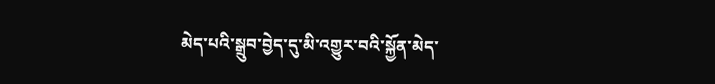མེད་པའི་སྒྲུབ་བྱེད་དུ་མི་འགྱུར་བའི་སྐྱོན་མེད་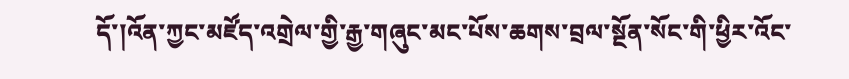དོ་།འོན་ཀྱང་མཛོད་འགྲེལ་གྱི་རྒྱ་གཞུང་མང་པོས་ཆགས་བྲལ་སྔོན་སོང་གི་ཕྱིར་འོང་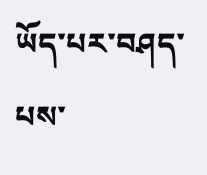ཡོད་པར་བཤད་པས་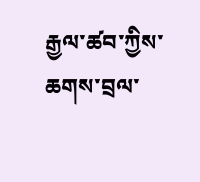རྒྱལ་ཚབ་ཀྱིས་ཆགས་བྲལ་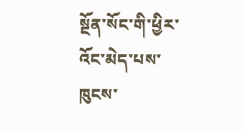སྔོན་སོང་གི་ཕྱིར་འོང་མེད་པས་ཁུངས་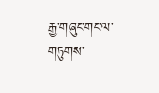རྒྱ་གཞུང་གང་ལ་གཏུགས་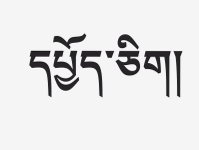དཔྱོད་ཅིག།